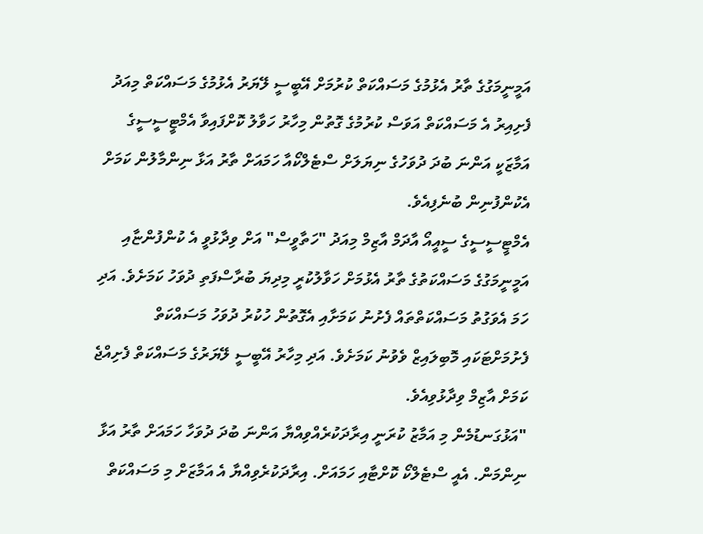އަމީނީމަގުގެ ތާރު އެޅުމުގެ މަސައްކަތް ކުރުމަށް އޭބީސީ ލޭޔަރު އެޅުމުގެ މަސައްކަތް މިއަދު ފެށިއިރު އެ މަސައްކަތް އަވަސް ކުރުމުގެ ގޮތުން މިހާރު ހަވާލު ކޮށްފައިވާ އެމްޓީސީސީގެ އަމާޒަކީ އަންނަ ބުދަ ދުވަހުގެ ނިޔަލަށް ސްޓެލްކޯއާ ހަމައަށް ތާރު އަޅާ ނިންމާލުން ކަމަށް އެކުންފުނިން ބުނެފިއެވެ.
އެމްޓީސީސީގެ ސީއީއޯ އާދަމް އާޒިމް މިއަދު "ހަތާވީސް" އަށް ވިދާޅުވީ އެ ކުންފުންޏާއި އަމީނީމަގުގެ މަސައްކަތުގެ ތާރު އެޅުމަށް ހަވާލުކުރީ މިދިޔަ ބުރާސްފަތި ދުވަހު ކަމަށެވެ. އަދި ހަމަ އެވަގުތު މަސައްކަތްތައް ފެށުނު ކަމަށާއި އެގޮތުން ހުކުރު ދުވަހު މަސައްކަތް ފެށުމަށްޓަކައި މޮބިލައިޒް ވެވުނު ކަމަށެވެ. އަދި މިހާރު އޭބީސީ ލޭޔަރުގެ މަސައްކަތް ފެށިއްޖެ ކަމަށް އާޒިމް ވިދާޅުވިއެވެ.
"އަޅުގަނޑުމެން މި އަމާޒު ކުރަނީ އިރާދަކުރެއްވިއްޔާ އަންނަ ބުދަ ދުވަހާ ހަމައަށް ތާރު އަޅާ ނިންމަން. އެއީ ސްޓެލްކޯ ކޮށްޓާއި ހަމައަށް. އިރާދަކުރެވިއްޔާ އެ އަމާޒަށް މި މަސައްކަތް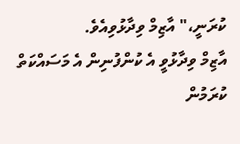ކުރަނީ،" އާޒިމް ވިދާޅުވިއެވެ.
އާޒިމް ވިދާޅުވީ އެ ކުންފުނިން އެ މަސައްކަތް ކުރަމުން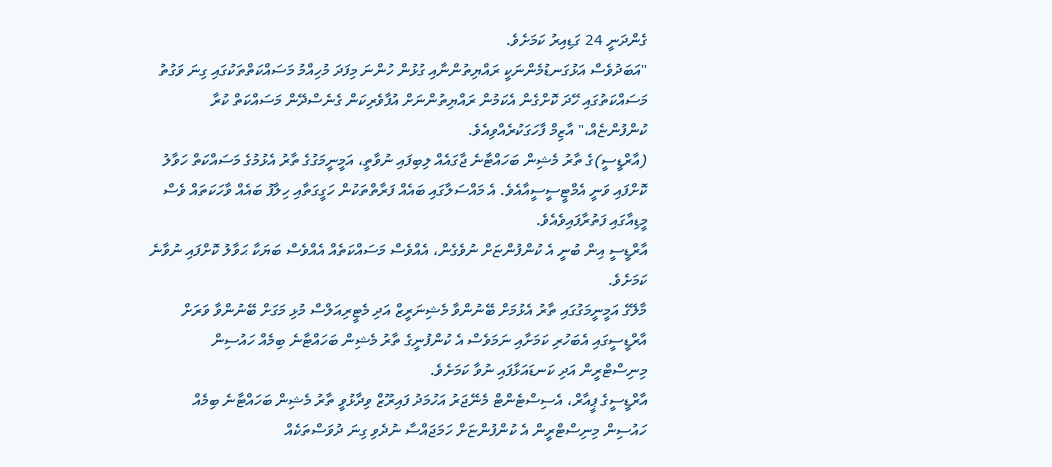ގެންދަނީ 24 ގަޑިއިރު ކަމަށެވެ.
"އަބަދުވެސް އަޅުގަނޑުމެންނަކީ ރައްޔިތުންނާއި ގުޅުން ހުންނަ މިފަދަ މުހިއްމު މަސައްކަތްތަކުގައި ގިނަ ވަގުތު މަސައްކަތުގައި ހޭދަ ކޮށްގެން އެކަމުން ރައްޔިތުންނަށް އުފާވެރިކަން ގެނެސްދޭން މަސައްކަތް ކުރާ ކުންފުންޏެއް،" އާޒިމް ފާހަގަކުރެއްވިއެވެ.
(އާރްޑީސީ)ގެ ތާރު މެޝިން ބަހައްޓާނެ ޖާގައެއް ލިބިފައި ނުވާތީ، އަމީނީމަގުގެ ތާރު އެޅުމުގެ މަސައްކަތް ހަވާލު ކޮށްފައި ވަނީ އެމްޓީސީސީއާއެވެ. އެ މައްސަލާގައި ބައެއް ފަރާތްތަކުން ހަގީގަތާއި ހިލާފު ބައެއް ވާހަކަތައް ވެސް މީޑިއާގައި ފަތުރާފައިވެއެވެ.
އާރްޑީސީ އިން ބުނީ އެ ކުންފުންޏަށް ނުވެގެން، އެއްވެސް މަސައްކަތެއް އެއްވެސް ބަޔަކާ ޙަވާލު ކޮށްފައި ނުވާނެ ކަމަށެވެ.
މާލޭގެ އަމީނީމަގުގައި ތާރު އެޅުމަށް ބޭނުންވާ މެޝިނަރީޒް އަދި މެޓީރިއަލްސް މުޅި މަގަށް ބޭނުންވާ ވަރަށް އާރްޑީސީގައި އެބަހުރި ކަމަށާއި ނަމަވެސް އެ ކުންފުނީގެ ތާރު މެޝިން ބަހައްޓާނެ ބިމެއް ހައުސިން މިނިސްޓްރީން އަދި ކަނޑައަޅާފައި ނުވާ ކަމަށެވެ.
އާރްޑީސީގެ ޕީއާރް، އެސިސްޓެންޓް މެނޭޖަރު އަހުމަދު ފައިރޫޒް ވިދާޅުވީ ތާރު މެޝިން ބަހައްޓާނެ ބިމެއް ހައުސިން މިނިސްޓްރީން އެ ކުންފުންޏަށް ހަމަޖައްސާ ނުދެވި ގިނަ ދުވަސްތަކެއް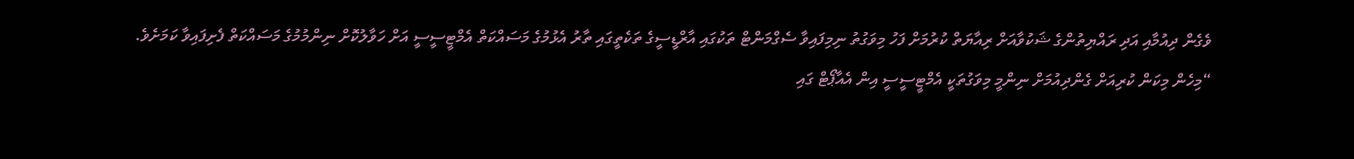ވެގެން ދިއުމާއި އަދި ރައްޔިތުންގެ ޝަކުވާއަށް ރިއާޔަތް ކުރުމަށް ފަހު މިވަގުތު ނިމިފައިވާ ސެގްމަންޓް ތަކުގައި އާރްޑީސީގެ ތަކެތީގައި ތާރު އެޅުމުގެ މަސައްކަތް އެމްޓީސީސީ އަށް ހަވާލުކޮށް ނިންމުމުގެ މަސައްކަތް ފެށިފައިވާ ކަމަށެވެ.
“މިހެން މިކަން ކުރިއަށް ގެންދިއުމަށް ނިންމީ މިވަގުތަކީ އެމްޓީސީސީ އިން އެއާޕޯޓް ގައި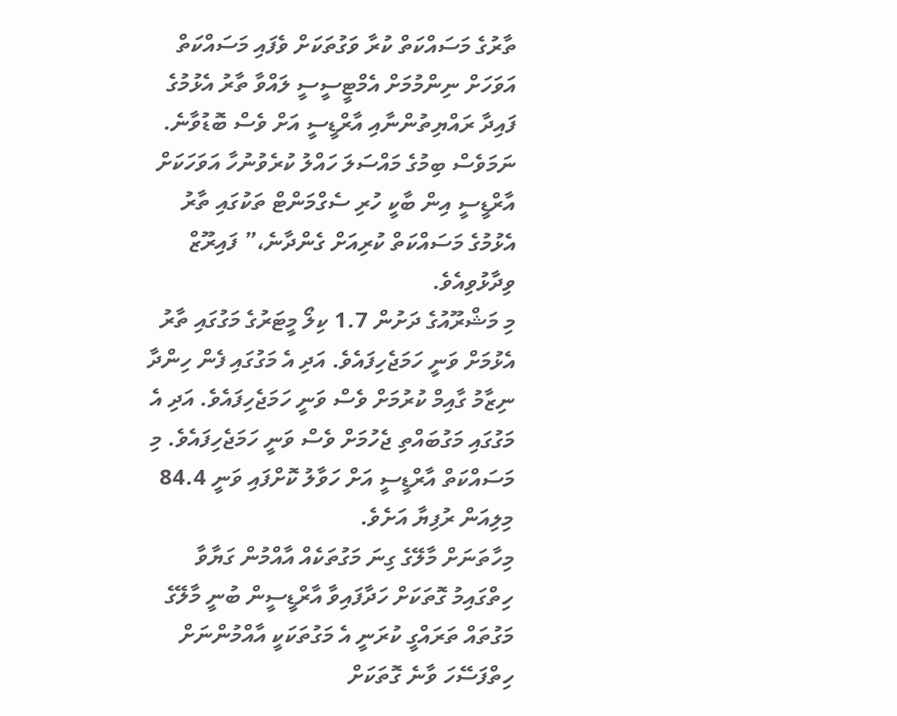ތާރުގެ މަސައްކަތް ކުރާ ވަގުތަކަށް ވެފައި މަސައްކަތް އަވަހަށް ނިންމުމަށް އެމްޓީސީސީ ލައްވާ ތާރު އެޅުމުގެ ފައިދާ ރައްޔިތުންނާއި އާރްޑީސީ އަށް ވެސް ބޮޑުވާނެ. ނަމަވެސް ބިމުގެ މައްސަލަ ހައްލު ކުރެވުނުހާ އަވަހަކަށް އާރްޑީސީ އިން ބާކީ ހުރި ސެގްމަންޓް ތަކުގައި ތާރު އެޅުމުގެ މަސައްކަތް ކުރިއަށް ގެންދާނެ،” ފައިރޫޒް ވިދާޅުވިއެވެ.
މި މަޝްރޫއުގެ ދަށުން 1.7 ކިލޯ މީޓަރުގެ މަގުގައި ތާރު އެޅުމަށް ވަނީ ހަމަޖެހިފައެވެ. އަދި އެ މަގުގައި ފެން ހިންދާ ނިޒާމު ގާއިމް ކުރުމަށް ވެސް ވަނީ ހަމަޖެހިފައެވެ. އަދި އެ މަގުގައި މަގުބައްތި ޖެހުމަށް ވެސް ވަނީ ހަމަޖެހިފައެވެ. މި މަސައްކަތް އާރްޑީސީ އަށް ހަވާލު ކޮށްފައި ވަނީ 84.4 މިލިއަން ރުފިޔާ އަށެވެ.
މިހާތަނަށް މާލޭގެ ގިނަ މަގުތަކެއް އާއްމުން ގަޔާވާ ހިތްގައިމު ގޮތަކަށް ހަދާފައިވާ އާރްޑީސީން ބުނީ މާލޭގެ މަގުތައް ތަރައްގީ ކުރަނީ އެ މަގުތަކަކީ އާއްމުންނަށް ހިތްފަސޭހަ ވާނެ ގޮތަކަށް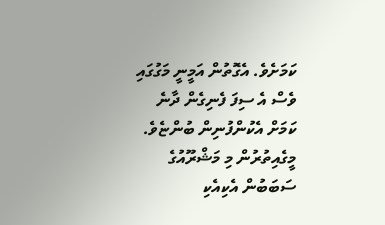ކަމަށެވެ. އެގޮތުން އަމީނީ މަގުގައި ވެސް އެ ސިފަ ފެނިގެން ދާނެ ކަމަށް އެކުންފުނިން ބުންޏެވެ.
މީގެއިތުރުން މި މަޝްރޫއުގެ ސަބަބުން އެކިއެކި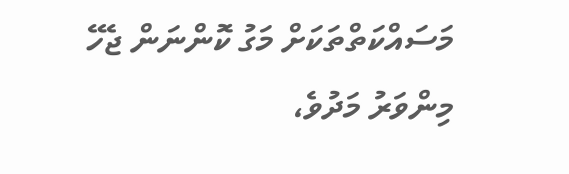މަސައްކަތްތަކަށް މަގު ކޮންނަން ޖެހޭ މިންވަރު މަދުވެ،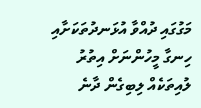މަގުގައި ދުއްވާ އުޅަނދުތަކަށާއި ހިނގާ މީހުންނަށް އިތުރު ލުއިތަކެއް ލިބިގެން ދާނެ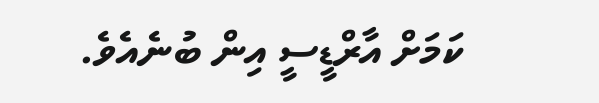ކަމަށް އާރްޑީސީ އިން ބުނެއެވެ.